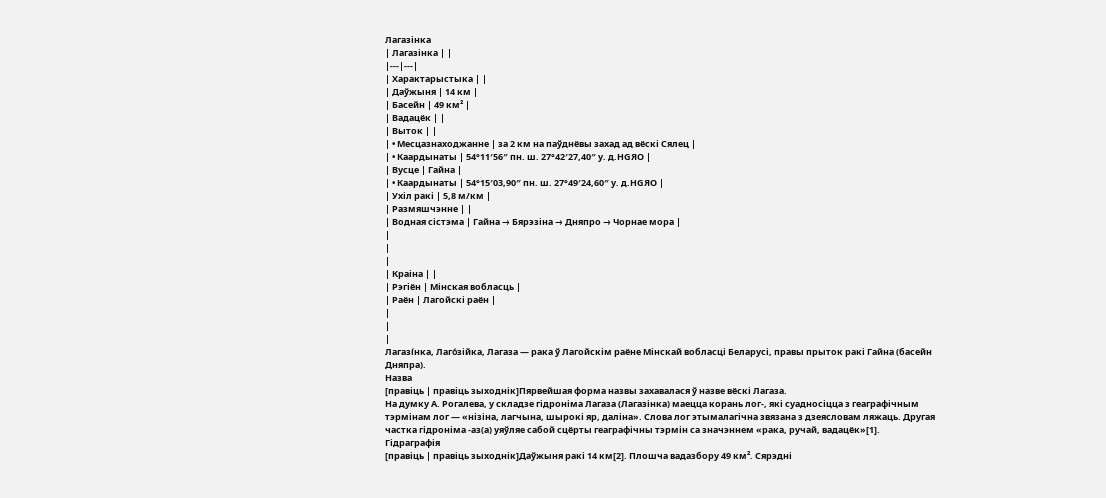Лагазінка
| Лагазінка | |
|---|---|
| Характарыстыка | |
| Даўжыня | 14 км |
| Басейн | 49 км² |
| Вадацёк | |
| Выток | |
| • Месцазнаходжанне | за 2 км на паўднёвы захад ад вёскі Сялец |
| • Каардынаты | 54°11′56″ пн. ш. 27°42′27,40″ у. д.HGЯO |
| Вусце | Гайна |
| • Каардынаты | 54°15′03,90″ пн. ш. 27°49′24,60″ у. д.HGЯO |
| Ухіл ракі | 5,8 м/км |
| Размяшчэнне | |
| Водная сістэма | Гайна → Бярэзіна → Дняпро → Чорнае мора |
|
|
|
| Краіна | |
| Рэгіён | Мінская вобласць |
| Раён | Лагойскі раён |
|
|
|
Лагазі́нка, Лаго́зійка, Лагаза — рака ў Лагойскім раёне Мінскай вобласці Беларусі, правы прыток ракі Гайна (басейн Дняпра).
Назва
[правіць | правіць зыходнік]Пярвейшая форма назвы захавалася ў назве вёскі Лагаза.
На думку А. Рогалева, у складзе гідроніма Лагаза (Лагазінка) маецца корань лог-, які суадносіцца з геаграфічным тэрмінам лог — «нізіна, лагчына, шырокі яр, даліна». Слова лог этымалагічна звязана з дзеясловам ляжаць. Другая частка гідроніма -аз(а) уяўляе сабой сцёрты геаграфічны тэрмін са значэннем «рака, ручай, вадацёк»[1].
Гідраграфія
[правіць | правіць зыходнік]Даўжыня ракі 14 км[2]. Плошча вадазбору 49 км². Сярэдні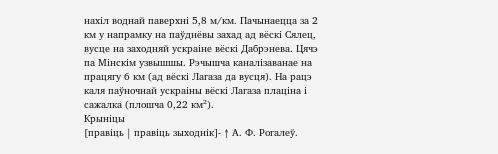нахіл воднай паверхні 5,8 м/км. Пачынаецца за 2 км у напрамку на паўднёвы захад ад вёскі Сялец, вусце на заходняй ускраіне вёскі Дабрэнева. Цячэ па Мінскім узвышшы. Рэчышча каналізаванае на працягу 6 км (ад вёскі Лагаза да вусця). На рацэ каля паўночнай ускраіны вёскі Лагаза плаціна і сажалка (плошча 0,22 км²).
Крыніцы
[правіць | правіць зыходнік]- ↑ А. Ф. Рогалеў.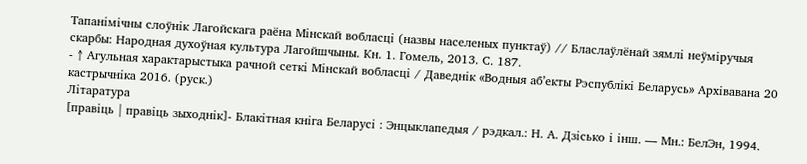Тапанімічны слоўнік Лагойскага раёна Мінскай вобласці (назвы населеных пунктаў) // Бласлаўлёнай зямлі неўміручыя скарбы: Народная духоўная культура Лагойшчыны. Кн. 1. Гомель, 2013. С. 187.
- ↑ Агульная характарыстыка рачной сеткі Мінскай вобласці / Даведнік «Водныя аб’екты Рэспублікі Беларусь» Архівавана 20 кастрычніка 2016. (руск.)
Літаратура
[правіць | правіць зыходнік]- Блакітная кніга Беларусі : Энцыклапедыя / рэдкал.: Н. А. Дзісько і інш. — Мн.: БелЭн, 1994.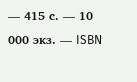— 415 с. — 10 000 экз. — ISBN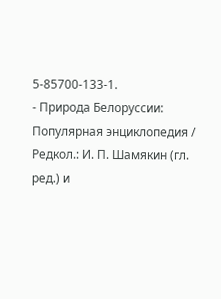5-85700-133-1.
- Природа Белоруссии: Популярная энциклопедия / Редкол.: И. П. Шамякин (гл. ред.) и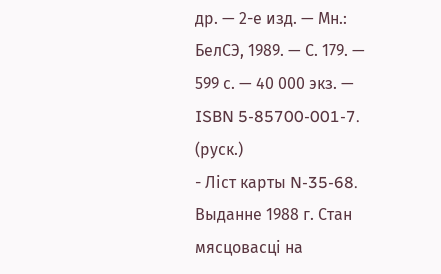др. — 2-е изд. — Мн.: БелСЭ, 1989. — С. 179. — 599 с. — 40 000 экз. — ISBN 5-85700-001-7. (руск.)
- Ліст карты N-35-68. Выданне 1988 г. Стан мясцовасці на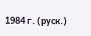1984 г. (руск.)